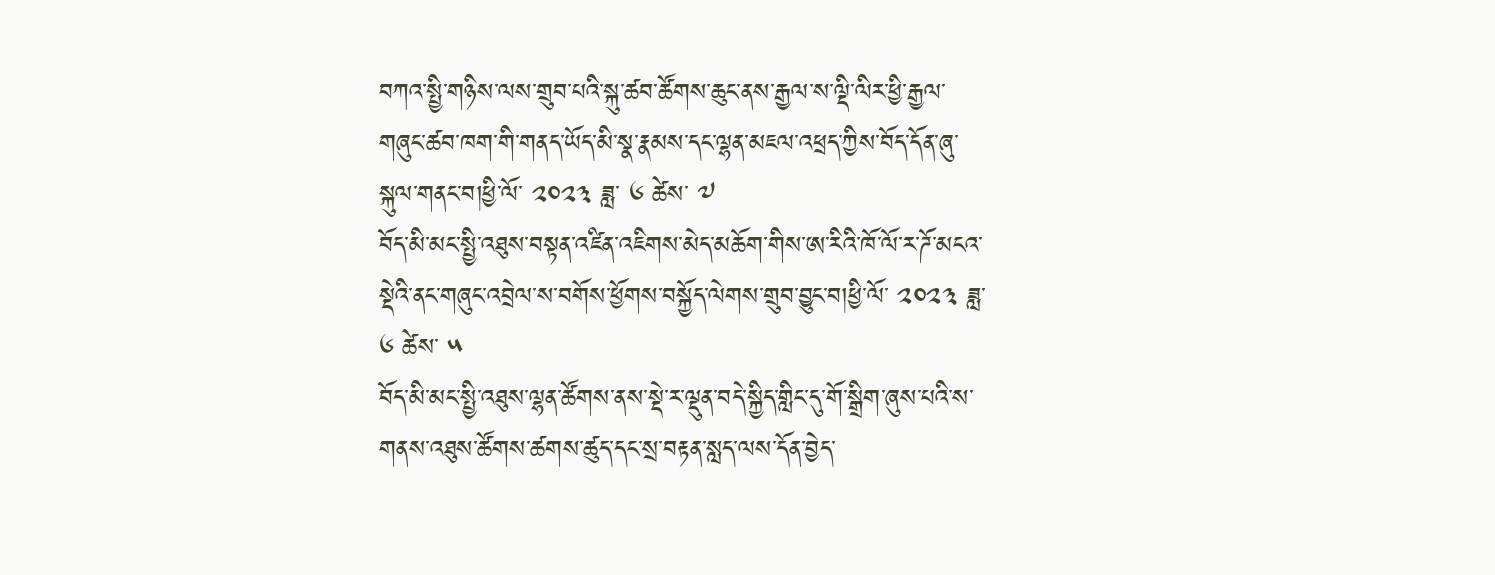བཀའ་སྤྱི་གཉིས་ལས་གྲུབ་པའི་སྐུ་ཚབ་ཚོགས་ཆུང་ནས་རྒྱལ་ས་ལྡི་ལིར་ཕྱི་རྒྱལ་གཞུང་ཚབ་ཁག་གི་གནད་ཡོད་མི་སྣ་རྣམས་དང་ལྷན་མཇལ་འཕྲད་ཀྱིས་བོད་དོན་ཞུ་སྐུལ་གནང་བ།ཕྱི་ལོ་ ༢༠༢༣ ཟླ་ ༦ ཚེས་ ༧
བོད་མི་མང་སྤྱི་འཐུས་བསྟན་འཛིན་འཇིགས་མེད་མཆོག་གིས་ཨ་རིའི་ཁོ་ལོ་ར་ཌོ་མངའ་སྡེའི་ནང་གཞུང་འབྲེལ་ས་བགོས་ཕྱོགས་བསྐྱོད་ལེགས་གྲུབ་བྱུང་བ།ཕྱི་ལོ་ ༢༠༢༣ ཟླ་ ༦ ཚེས་ ༥
བོད་མི་མང་སྤྱི་འཐུས་ལྷན་ཚོགས་ནས་སྡེ་ར་ལྡུན་བདེ་སྐྱིད་གླིང་དུ་གོ་སྒྲིག་ཞུས་པའི་ས་གནས་འཐུས་ཚོགས་ཚགས་ཚུད་དང་སྲ་བརྟན་སླད་ལས་དོན་བྱེད་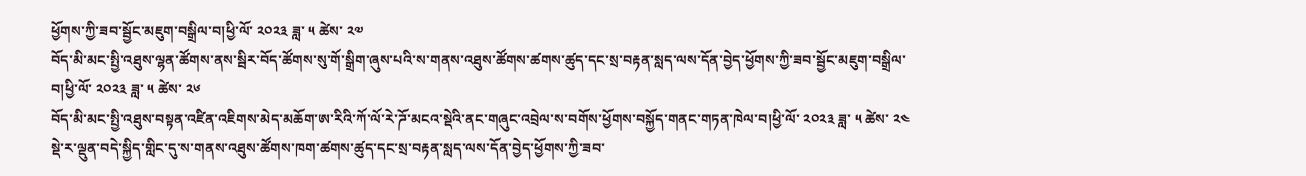ཕྱོགས་ཀྱི་ཟབ་སྦྱོང་མཇུག་བསྒྲིལ་བ།ཕྱི་ལོ་ ༢༠༢༣ ཟླ་ ༥ ཚེས་ ༢༧
བོད་མི་མང་སྤྱི་འཐུས་ལྷན་ཚོགས་ནས་སྦིར་བོད་ཚོགས་སུ་གོ་སྒྲིག་ཞུས་པའི་ས་གནས་འཐུས་ཚོགས་ཚགས་ཚུད་དང་སྲ་བརྟན་སླད་ལས་དོན་བྱེད་ཕྱོགས་ཀྱི་ཟབ་སྦྱོང་མཇུག་བསྒྲིལ་བ།ཕྱི་ལོ་ ༢༠༢༣ ཟླ་ ༥ ཚེས་ ༢༦
བོད་མི་མང་སྤྱི་འཐུས་བསྟན་འཛིན་འཇིགས་མེད་མཆོག་ཨ་རིའི་ཀོ་ལོ་རེ་ཌོ་མངའ་སྡེའི་ནང་གཞུང་འབྲེལ་ས་བགོས་ཕྱོགས་བསྐྱོད་གནང་གཏན་ཁེལ་བ།ཕྱི་ལོ་ ༢༠༢༣ ཟླ་ ༥ ཚེས་ ༢༤
སྡེ་ར་ལྡུན་བདེ་སྐྱིད་གླིང་དུ་ས་གནས་འཐུས་ཚོགས་ཁག་ཚགས་ཚུད་དང་སྲ་བརྟན་སླད་ལས་དོན་བྱེད་ཕྱོགས་ཀྱི་ཟབ་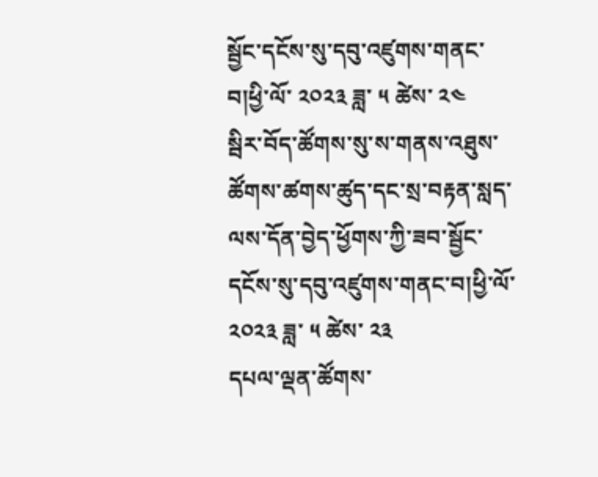སྦྱོང་དངོས་སུ་དབུ་འཛུགས་གནང་བ།ཕྱི་ལོ་ ༢༠༢༣ ཟླ་ ༥ ཚེས་ ༢༤
སྦིར་བོད་ཚོགས་སུ་ས་གནས་འཐུས་ཚོགས་ཚགས་ཚུད་དང་སྲ་བརྟན་སླད་ལས་དོན་བྱེད་ཕྱོགས་ཀྱི་ཟབ་སྦྱོང་དངོས་སུ་དབུ་འཛུགས་གནང་བ།ཕྱི་ལོ་ ༢༠༢༣ ཟླ་ ༥ ཚེས་ ༢༣
དཔལ་ལྡན་ཚོགས་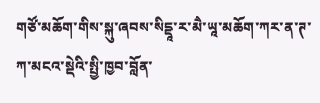གཙོ་མཆོག་གིས་སྐུ་ཞབས་སིདྡཱ་ར་མཻ་ཡཱ་མཆོག་ཀར་ན་ཊ་ཀ་མངའ་སྡེའི་སྤྱི་ཁྱབ་བློན་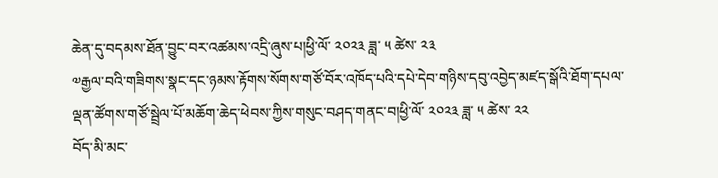ཆེན་དུ་བདམས་ཐོན་བྱུང་བར་འཚམས་འདྲི་ཞུས་པ།ཕྱི་ལོ་ ༢༠༢༣ ཟླ་ ༥ ཚེས་ ༢༣
༧རྒྱལ་བའི་གཟིགས་སྣང་དང་ཉམས་རྟོགས་སོགས་གཙོ་བོར་འཁོད་པའི་དཔེ་དེབ་གཉིས་དབུ་འབྱེད་མཛད་སྒོའི་ཐོག་དཔལ་ལྡན་ཚོགས་གཙོ་སྦྲེལ་པོ་མཆོག་ཆེད་ཕེབས་ཀྱིས་གསུང་བཤད་གནང་བ།ཕྱི་ལོ་ ༢༠༢༣ ཟླ་ ༥ ཚེས་ ༢༢
བོད་མི་མང་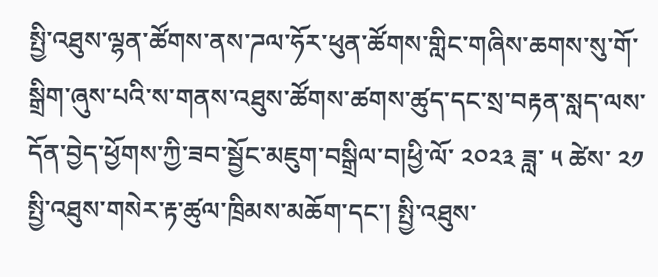སྤྱི་འཐུས་ལྷན་ཚོགས་ནས་ཌལ་ཧོར་ཕུན་ཚོགས་གླིང་གཞིས་ཆགས་སུ་གོ་སྒྲིག་ཞུས་པའི་ས་གནས་འཐུས་ཚོགས་ཚགས་ཚུད་དང་སྲ་བརྟན་སླད་ལས་དོན་བྱེད་ཕྱོགས་ཀྱི་ཟབ་སྦྱོང་མཇུག་བསྒྲིལ་བ།ཕྱི་ལོ་ ༢༠༢༣ ཟླ་ ༥ ཚེས་ ༢༡
སྤྱི་འཐུས་གསེར་རྟ་ཚུལ་ཁྲིམས་མཆོག་དང་། སྤྱི་འཐུས་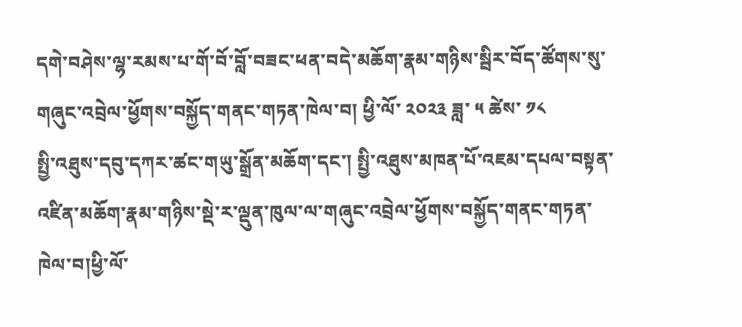དགེ་བཤེས་ལྷ་རམས་པ་གོ་བོ་བློ་བཟང་ཕན་བདེ་མཆོག་རྣམ་གཉིས་སྦིར་བོད་ཚོགས་སུ་གཞུང་འབྲེལ་ཕྱོགས་བསྐྱོད་གནང་གཏན་ཁེལ་བ། ཕྱི་ལོ་ ༢༠༢༣ ཟླ་ ༥ ཚེས་ ༡༨
སྤྱི་འཐུས་དབུ་དཀར་ཚང་གཡུ་སྒྲོན་མཆོག་དང་། སྤྱི་འཐུས་མཁན་པོ་འཇམ་དཔལ་བསྟན་འཛིན་མཆོག་རྣམ་གཉིས་སྡེ་ར་ལྡུན་ཁུལ་ལ་གཞུང་འབྲེལ་ཕྱོགས་བསྐྱོད་གནང་གཏན་ཁེལ་བ།ཕྱི་ལོ་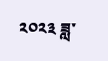༢༠༢༣ ཟླ་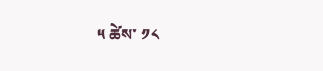༥ ཚེས་ ༡༨